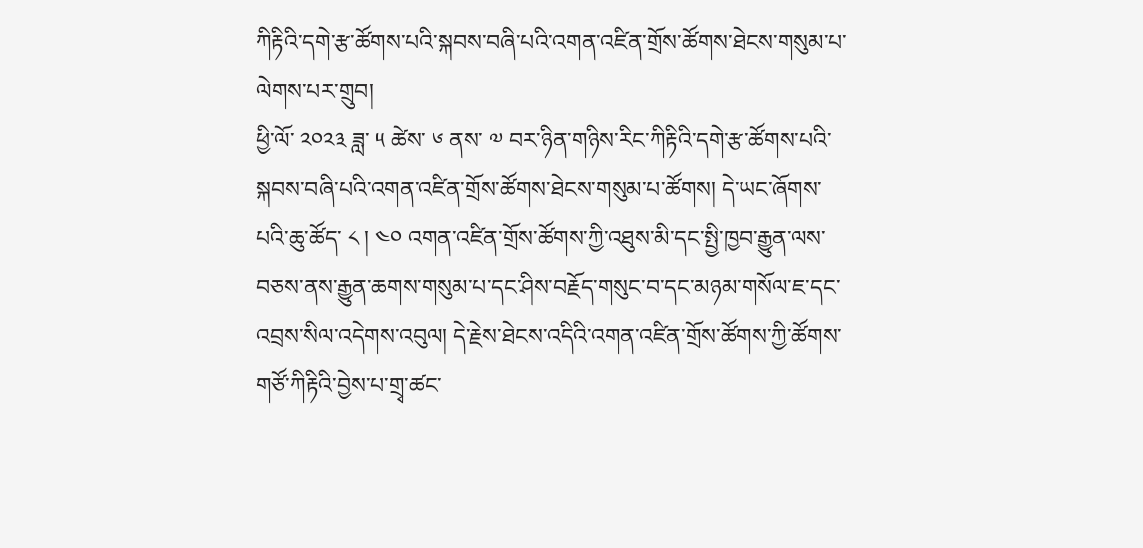ཀིརྟིའི་དགེ་རྩ་ཚོགས་པའི་སྐབས་བཞི་པའི་འགན་འཛིན་གྲོས་ཚོགས་ཐེངས་གསུམ་པ་ལེགས་པར་གྲུབ།
ཕྱི་ལོ་ ༢༠༢༣ ཟླ་ ༥ ཚེས་ ༦ ནས་ ༧ བར་ཉིན་གཉིས་རིང་ཀིརྟིའི་དགེ་རྩ་ཚོགས་པའི་སྐབས་བཞི་པའི་འགན་འཛིན་གྲོས་ཚོགས་ཐེངས་གསུམ་པ་ཚོགས། དེ་ཡང་ཞོགས་པའི་ཆུ་ཚོད་ ༨ ། ༤༠ འགན་འཛིན་གྲོས་ཚོགས་ཀྱི་འཐུས་མི་དང་སྤྱི་ཁྱབ་རྒྱུན་ལས་བཅས་ནས་རྒྱུན་ཆགས་གསུམ་པ་དང་ཤིས་བརྗོད་གསུང་བ་དང་མཉམ་གསོལ་ཇ་དང་འབྲས་སིལ་འདེགས་འབུལ། དེ་རྗེས་ཐེངས་འདིའི་འགན་འཛིན་གྲོས་ཚོགས་ཀྱི་ཚོགས་གཙོ་ཀིརྟིའི་བྱེས་པ་གྲྭ་ཚང་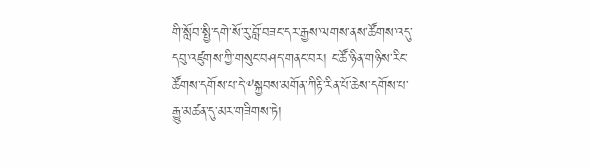གི་སློབ་སྤྱི་དགེ་སོ་རུ་བློ་བཟང་དར་རྒྱས་ལགས་ནས་ཚོགས་འདུ་དབུ་འཛུགས་ཀྱི་གསུང་བཤད་གནང་བར། ང་ཚོ་ཉིན་གཉིས་རིང་ཚོགས་དགོས་པ་དེ་༸སྐྱབས་མགོན་ཀིརྟི་རིན་པོ་ཆེས་དགོས་པ་རྒྱུ་མཚན་དུ་མར་གཟིགས་ཏེ།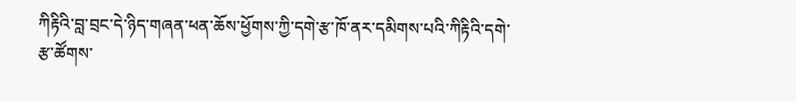ཀིརྟིའི་བླ་བྲང་དེ་ཉིད་གཞན་ཕན་ཆོས་ཕྱོགས་ཀྱི་དགེ་རྩ་ཁོ་ནར་དམིགས་པའི་ཀིརྟིའི་དགེ་རྩ་ཚོགས་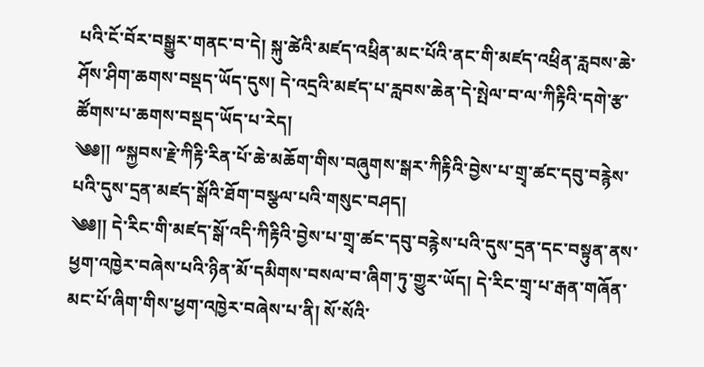པའི་ངོ་བོར་བསྒྱུར་གནང་བ་དེ། སྐུ་ཚེའི་མཛད་འཕྲིན་མང་པོའི་ནང་གི་མཛད་འཕྲིན་རླབས་ཆེ་ཤོས་ཤིག་ཆགས་བསྡད་ཡོད་དུས། དེ་འདྲའི་མཛད་པ་རླབས་ཆེན་དེ་སྤེལ་བ་ལ་ཀིརྟིའི་དགེ་རྩ་ཚོགས་པ་ཆགས་བསྡད་ཡོད་པ་རེད།
༄༅།། ༸སྐྱབས་རྗེ་ཀིརྟི་རིན་པོ་ཆེ་མཆོག་གིས་བཞུགས་སྒར་ཀིརྟིའི་བྱེས་པ་གྲྭ་ཚང་དབུ་བརྙེས་པའི་དུས་དྲན་མཛད་སྒོའི་ཐོག་བསྩལ་པའི་གསུང་བཤད།
༄༅།། དེ་རིང་གི་མཛད་སྒོ་འདི་ཀིརྟིའི་བྱེས་པ་གྲྭ་ཚང་དབུ་བརྙེས་པའི་དུས་དྲན་དང་བསྟུན་ནས་ཕྱག་འཁྱེར་བཞེས་པའི་ཉིན་མོ་དམིགས་བསལ་བ་ཞིག་ཏུ་གྱུར་ཡོད། དེ་རིང་གྲྭ་པ་རྒན་གཞོན་མང་པོ་ཞིག་གིས་ཕྱག་འཁྱེར་བཞེས་པ་ནི། སོ་སོའི་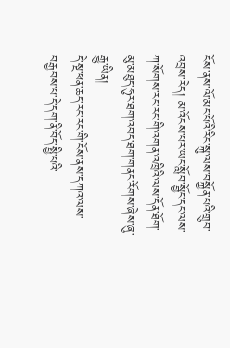ངོས་ནས་ལོ་མང་པོའི་རིང་སྐུ་ལས་བསྐྱོན་པའི་གྲུབ་འབྲས་རེད། མ་འོངས་པར་ཡང་སློབ་སྦྱོང་དང་ལས་ཀ་སོགས་རང་རང་གི་འགན་འཁྲིའི་ལས་དོན་ཐོག་མུ་མཐུད་ཧུར་ཐག་འབད་ཐག་གནང་རོགས་ཞེས་ཞུ་རྒྱུ་ཡིན།
དེ་སྔ་ཕན་ཆད་རང་རང་གི་ངོས་ནས་དཀའ་ལས་བརྒྱབས་པ་དེ་དག་ནི་བོད་སྤྱི་པའི་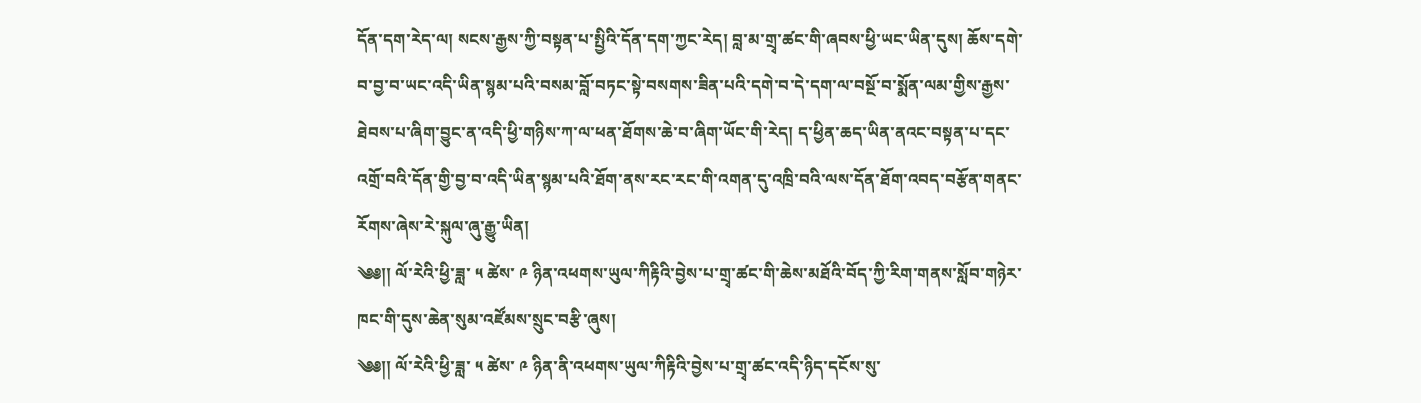དོན་དག་རེད་ལ། སངས་རྒྱས་ཀྱི་བསྟན་པ་སྤྱིའི་དོན་དག་ཀྱང་རེད། བླ་མ་གྲྭ་ཚང་གི་ཞབས་ཕྱི་ཡང་ཡིན་དུས། ཆོས་དགེ་བ་བྱ་བ་ཡང་འདི་ཡིན་སྙམ་པའི་བསམ་བློ་བཏང་སྟེ་བསགས་ཟིན་པའི་དགེ་བ་དེ་དག་ལ་བསྔོ་བ་སྨོན་ལམ་གྱིས་རྒྱས་ཐེབས་པ་ཞིག་བྱུང་ན་འདི་ཕྱི་གཉིས་ཀ་ལ་ཕན་ཐོགས་ཆེ་བ་ཞིག་ཡོང་གི་རེད། ད་ཕྱིན་ཆད་ཡིན་ནའང་བསྟན་པ་དང་འགྲོ་བའི་དོན་གྱི་བྱ་བ་འདི་ཡིན་སྙམ་པའི་ཐོག་ནས་རང་རང་གི་འགན་དུ་འཁྲི་བའི་ལས་དོན་ཐོག་འབད་བརྩོན་གནང་རོགས་ཞེས་རེ་སྐུལ་ཞུ་རྒྱུ་ཡིན།
༄༅།། ལོ་རེའི་ཕྱི་ཟླ་ ༥ ཚེས་ ༩ ཉིན་འཕགས་ཡུལ་ཀིརྟིའི་བྱེས་པ་གྲྭ་ཚང་གི་ཆེས་མཐོའི་བོད་ཀྱི་རིག་གནས་སློབ་གཉེར་ཁང་གི་དུས་ཆེན་སུམ་འཛོམས་སྲུང་བརྩི་ཞུས།
༄༅།། ལོ་རེའི་ཕྱི་ཟླ་ ༥ ཚེས་ ༩ ཉིན་ནི་འཕགས་ཡུལ་ཀིརྟིའི་བྱེས་པ་གྲྭ་ཚང་འདི་ཉིད་དངོས་སུ་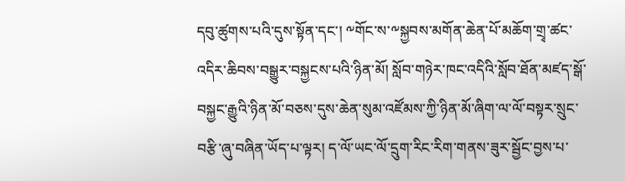དབུ་ཚུགས་པའི་དུས་སྟོན་དང་། ༸གོང་ས་༸སྐྱབས་མགོན་ཆེན་པོ་མཆོག་གྲྭ་ཚང་འདིར་ཆིབས་བསྒྱུར་བསྐྱངས་པའི་ཉིན་མོ། སློབ་གཉེར་ཁང་འདིའི་སློབ་ཐོན་མཛད་སྒོ་བསྐྱང་རྒྱུའི་ཉིན་མོ་བཅས་དུས་ཆེན་སུམ་འཛོམས་ཀྱི་ཉིན་མོ་ཞིག་ལ་ལོ་བསྟར་སྲུང་བརྩི་ཞུ་བཞིན་ཡོད་པ་ལྟར། ད་ལོ་ཡང་ལོ་དྲུག་རིང་རིག་གནས་ཟུར་སྦྱོང་བྱས་པ་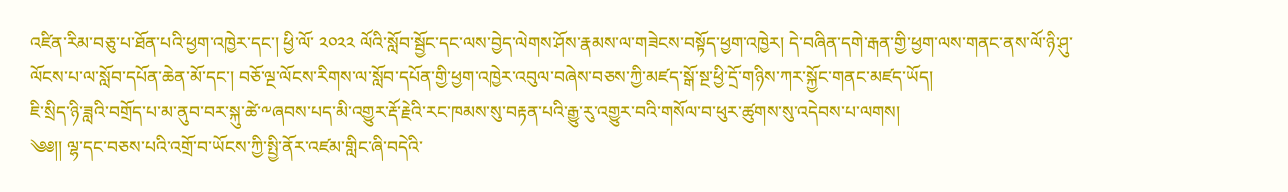འཛིན་རིམ་བཅུ་པ་ཐོན་པའི་ཕྱག་འཁྱེར་དང་། ཕྱི་ལོ་ ༢༠༢༢ ལོའི་སློབ་སྦྱོང་དང་ལས་བྱེད་ལེགས་ཤོས་རྣམས་ལ་གཟེངས་བསྟོད་ཕྱག་འཁྱེར། དེ་བཞིན་དགེ་རྒན་གྱི་ཕྱག་ལས་གནང་ནས་ལོ་ཉི་ཤུ་ལོངས་པ་ལ་སློབ་དཔོན་ཆེན་མོ་དང་། བཅོ་ལྔ་ལོངས་རིགས་ལ་སློབ་དཔོན་གྱི་ཕྱག་འཁྱེར་འབུལ་བཞེས་བཅས་ཀྱི་མཛད་སྒོ་སྔ་ཕྱི་དྲོ་གཉིས་ཀར་སྐྱོང་གནང་མཛད་ཡོད།
ཇི་སྲིད་ཉི་ཟླའི་བགྲོད་པ་མ་ནུབ་བར་སྐུ་ཚེ་༸ཞབས་པད་མི་འགྱུར་རྡོ་རྗེའི་རང་ཁམས་སུ་བརྟན་པའི་རྒྱུ་རུ་འགྱུར་བའི་གསོལ་བ་ཕུར་ཚུགས་སུ་འདེབས་པ་ལགས།
༄༅།། ལྷ་དང་བཅས་པའི་འགྲོ་བ་ཡོངས་ཀྱི་སྤྱི་ནོར་འཛམ་གླིང་ཞི་བདེའི་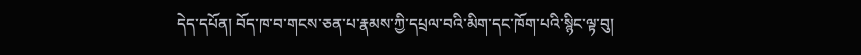དེད་དཔོན། བོད་ཁ་བ་གངས་ཅན་པ་རྣམས་ཀྱི་དཔྲལ་བའི་མིག་དང་ཁོག་པའི་སྙིང་ལྟ་བུ།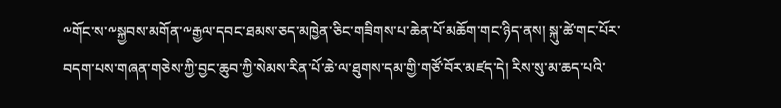༸གོང་ས་༸སྐྱབས་མགོན་༸རྒྱལ་དབང་ཐམས་ཅད་མཁྱེན་ཅིང་གཟིགས་པ་ཆེན་པོ་མཆོག་གང་ཉིད་ནས། སྐུ་ཚེ་གང་པོར་བདག་པས་གཞན་གཅེས་ཀྱི་བྱང་ཆུབ་ཀྱི་སེམས་རིན་པོ་ཆེ་ལ་ཐུགས་དམ་གྱི་གཙོ་བོར་མཛད་དེ། རིས་སུ་མ་ཆད་པའི་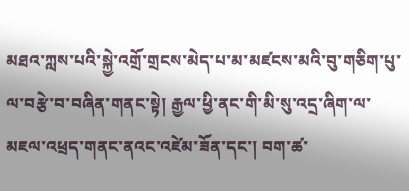མཐའ་ཀླས་པའི་སྐྱེ་འགྲོ་གྲངས་མེད་པ་མ་མཛངས་མའི་བུ་གཅིག་པུ་ལ་བརྩེ་བ་བཞིན་གནང་སྟེ། རྒྱལ་ཕྱི་ནང་གི་མི་སུ་འདྲ་ཞིག་ལ་མཇལ་འཕྲད་གནང་ནའང་འཛེམ་ཟོན་དང་། བག་ཚ་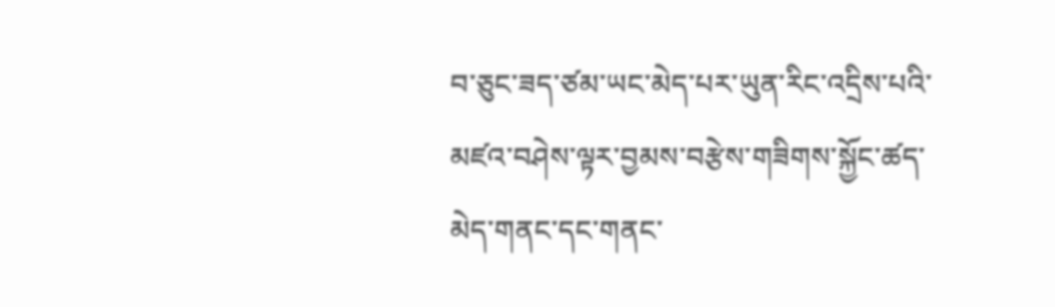བ་ཅུང་ཟད་ཙམ་ཡང་མེད་པར་ཡུན་རིང་འདྲིས་པའི་མཛའ་བཤེས་ལྟར་བྱམས་བརྩེས་གཟིགས་སྐྱོང་ཚད་མེད་གནང་དང་གནང་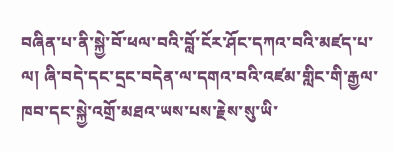བཞིན་པ་ནི་སྐྱེ་བོ་ཕལ་བའི་བློ་ངོར་ཤོང་དཀའ་བའི་མཛད་པ་ལ། ཞི་བདེ་དང་དྲང་བདེན་ལ་དགའ་བའི་འཛམ་གླིང་གི་རྒྱལ་ཁབ་དང་སྐྱེ་འགྲོ་མཐའ་ཡས་པས་རྗེས་སུ་ཡི་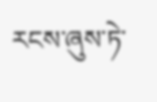རངས་ཞུས་ཏེ་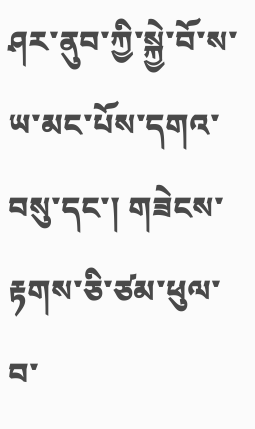ཤར་ནུབ་ཀྱི་སྐྱེ་བོ་ས་ཡ་མང་པོས་དགའ་བསུ་དང་། གཟེངས་རྟགས་ཅི་ཙམ་ཕུལ་བ་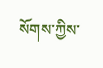སོགས་ཀྱིས་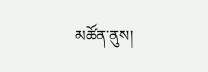མཚོན་ནུས།